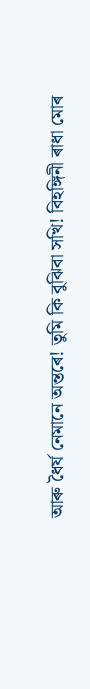আৰু ধৈৰ্য নেমানে অন্তৰে! তুমি কি বুঝিবা সখি! বিহঙ্গিনী ৰাধা মোৰ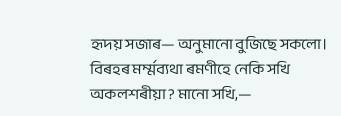হৃদয় সজাৰ— অনুমানো বুজিছে সকলো। বিৰহৰ মৰ্ম্মব্যথা ৰমণীহে নেকি সখি অকলশৰীয়া? মানো সখি,—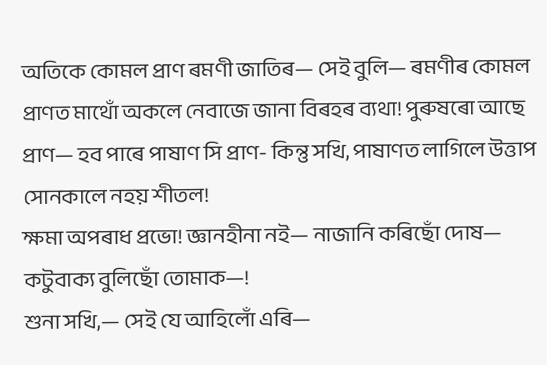অতিকে কোমল প্ৰাণ ৰমণী জাতিৰ— সেই বুলি— ৰমণীৰ কোমল প্ৰাণত মাথোঁ অকলে নেবাজে জানা বিৰহৰ ব্যথা! পুৰুষৰো আছে প্ৰাণ— হব পাৰে পাষাণ সি প্ৰাণ- কিন্তু সখি, পাষাণত লাগিলে উত্তাপ সোনকালে নহয় শীতল!
ক্ষমা অপৰাধ প্ৰভো! জ্ঞানহীনা নই— নাজানি কৰিছোঁ দোষ— কটুবাক্য বুলিছোঁ তোমাক—!
শুনা সখি,— সেই যে আহিলোঁ এৰি—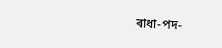ৰাধা-পদ-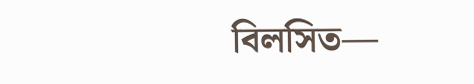বিলসিত—